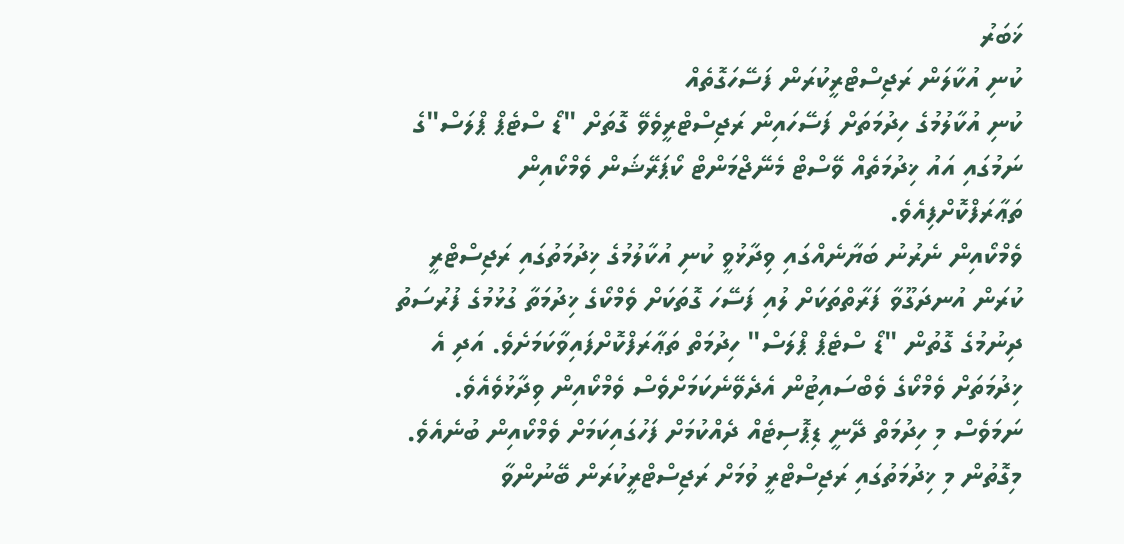ޚަބަރު
ކުނި އުކާލަން ރަޖިސްޓްރީކުރަން ފަސޭހަގޮތެއް
ކުނި އުކާލުމުގެ ހިދުމަތަށް ފަސޭހައިން ރަޖިސްޓްރީވެވޭ ގޮތަށް "ޑޯ ސްޓެޕް ޕްލަސް"ގެ ނަމުގައި އައު ޚިދުމަތެއް ވޭސްޓް މެނޭޖްމަންޓް ކޯޕަރޭޝަން ވެމްކޯއިން ތަޢާރަފްކޮށްފިއެވެ.
ވެމްކޯއިން ނެރުނު ބަޔާނެއްގައި ވިދާޅުވީ ކުނި އުކާލުމުގެ ޚިދުމަތުގައި ރަޖިސްޓްރީ ކުރަން އުނދަގޫވާ ފަރާތްތަކަށް ލުއި ފަސޭހަ ގޮތަކަށް ވެމްކޯގެ ޚިދުމަތާ ގުޅުމުގެ ފުރުސަތު ދިނުމުގެ ގޮތުން "ޑޯ ސްޓެޕް ޕްލަސް" ހިދުމަތް ތަޢާރަފްކޮށްފައިވާކަމަށެވެ. އަދި އެ ޚިދުމަތަށް ވެމްކޯގެ ވެބްސައިޓުން އެދެވޭނެކަމަށްވެސް ވެމްކޯއިން ވިދާޅުވެއެވެ. ނަމަވެސް މި ހިދުމަތް ދޭނީ ޑިޕޮސިޓެއް ދެއްކުމަށް ފަހުގައިކަމަށް ވެމްކޯއިން ބުނެއެވެ. މިގޮތުން މި ޚިދުމަތުގައި ރަޖިސްޓްރީ ވުމަށް ރަޖިސްޓްރީކުރަން ބޭނުންވާ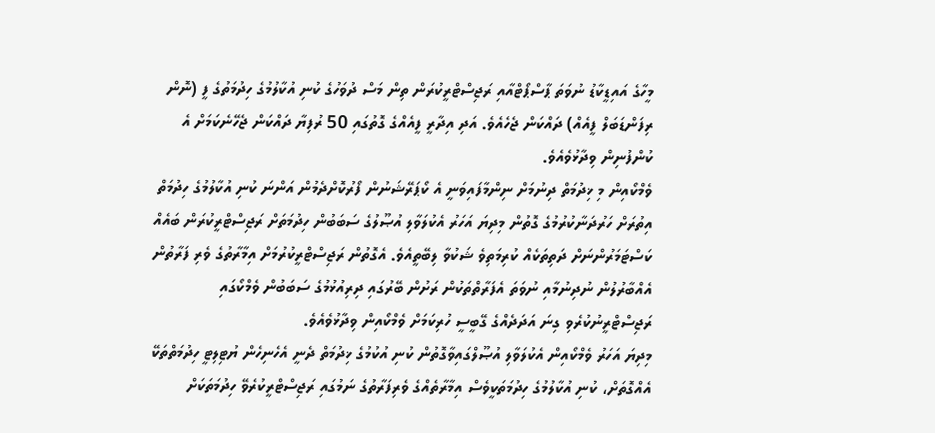މީހާގެ އައިޑީކާޑު ނުވަތަ ޕާސްޕޯޓްއާއި ރަޖިސްޓްރީކުރަން ތިން މަސް ދުވަހުގެ ކުނި އުކާލުމުގެ ހިދުމަތުގެ ފީ (ނޮން ރިފަންޑަބަލް ފީއެއް) ދައްކަން ޖެހެއެވެ. އަދި އިދާރީ ފީއެއްގެ ގޮތުގައި 50 ރުފިޔާ ދައްކަން ޖެހޭނެކަމަށް އެ ކުންފުނިން ވިދާޅުވެއެވެ.
ވެމްކޯއިން މި ޚިދުމަތް ދިނުމަށް ނިންމާފައިވަނީ އެ ކޯޕަރޭޝަނުން ފޯރުކޮށްދެމުން އަންނަ ކުނި އުކާލުމުގެ ހިދުމަތް އިތުރަށް ހަރުދަނާކުރުމުގެ ގޮތުން މިދިޔަ އަހަރު އެކުލަވާލި އުޞޫލުގެ ސަބަބުން ހިދުމަތަށް ރަޖިސްޓްރީކުރަން ބައެއް ކަސްޓަމަރުންނަށް ދަތިތަކެއް ކުރިމަތިވެ ޝަކުވާ ލިބޭތީއެވެ. އެގޮތުން ރަޖިސްޓްރީކުރުމަށް އިމާރާތުގެ ވެރި ފަރާތުން އެއްބާރުލުން ނުދިނުމާއި ނުވަތަ އެފަރާތްތަކުން ރަށުން ބޭރުގައި ދިރިއުޅުމުގެ ސަބަބުން ވެމްކޯގައި ރަޖިސްޓްރީނުކުރެވި ގިނަ އަދަދެއްގެ ގޭބީސީ ހުރިކަމަށް ވެމްކޯއިން ވިދާޅުވެއެވެ.
މިދިޔަ އަހަރު ވެމްކޯއިން އެކުލަވާލި އުޞޫލްގައިވާގޮތުން ކުނި އުކުމުގެ ޚިދުމަތް ދެނީ އެހެނިހެން ޔުޓިލިޓީ ހިދުމަތްތަކޭ އެއްގޮތަށް، ކުނި އުކާލުމުގެ ހިދުމަތަކީވެސް އިމާރާތެއްގެ ވެރިފަރާތުގެ ނަމުގައި ރަޖިސްޓްރީކުރެވޭ ހިދުމަތަކަށް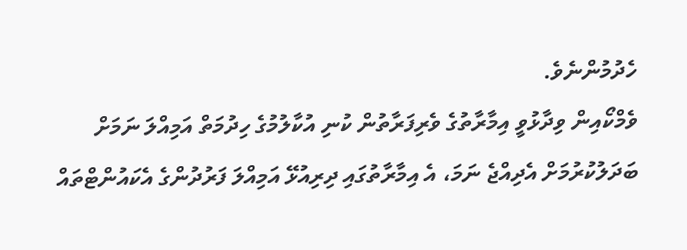ހެދުމުންނެވެ.
ވެމްކޯއިން ވިދާޅުވީ އިމާރާތުގެ ވެރިފަރާތުން ކުނި އުކާލުމުގެ ހިދުމަތް އަމިއްލަ ނަމަށް ބަދަލުކުރުމަށް އެދިއްޖެ ނަމަ، އެ އިމާރާތުގައި ދިރިއުޅޭ އަމިއްލަ ފަރުދުންގެ އެކައުންޓްތައް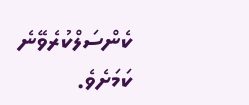ކެންސަލްކުރެވޭނެ ކަމަށެވެ.